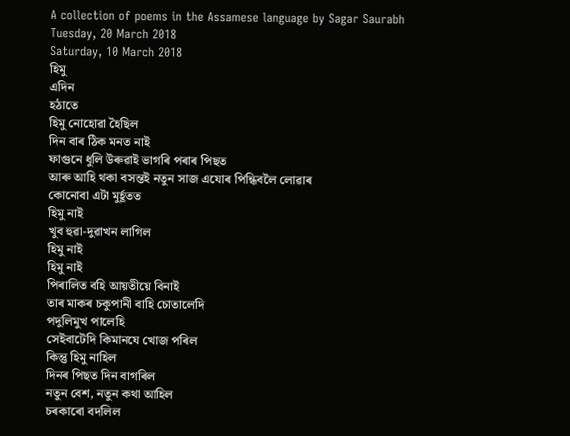A collection of poems in the Assamese language by Sagar Saurabh
Tuesday, 20 March 2018
Saturday, 10 March 2018
হিমু
এদিন
হঠাতে
হিমু নোহোৱা হৈছিল
দিন বাৰ ঠিক মনত নাই
ফাগুনে ধুলি উৰুৱাই ভাগৰি পৰাৰ পিছত
আৰু আহি থকা বসন্তই নতুন সাজ এযোৰ পিন্ধিবলৈ লোৱাৰ
কোনোবা এটা মুৰ্হূতত
হিমু নাই
খুব হুৱা-দুৱাখন লাগিল
হিমু নাই
হিমু নাই
পিৰালিত বহি আয়তীয়ে বিনাই
তাৰ মাকৰ চকুপানী বাহি চোতালেদি
পদুলিমুখ পালেহি
সেইবাটেদি কিমানযে খোজ পৰিল
কিন্তু হিমু নাহিল
দিনৰ পিছত দিন বাগৰিল
নতুন বেশ, নতুন কথা আহিল
চৰকাৰো বদলিল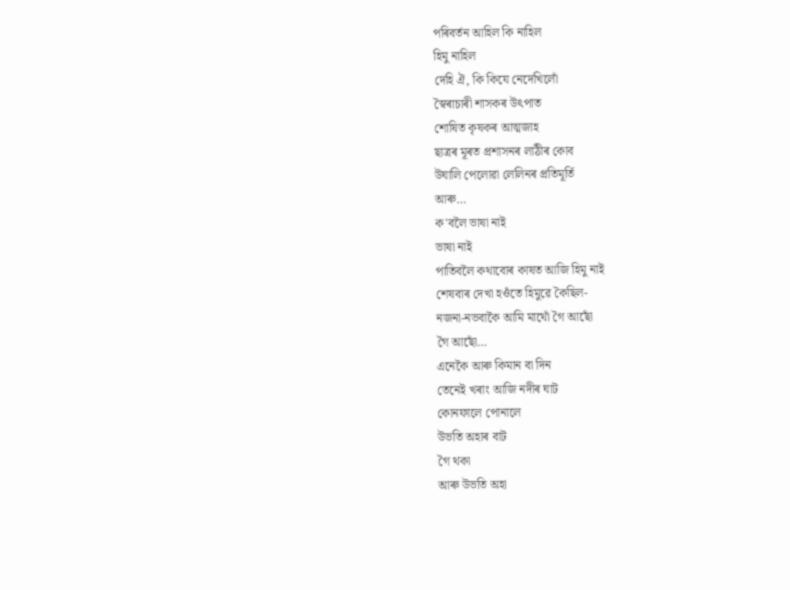পৰিবৰ্তন আহিল কি নাহিল
হিমু নাহিল
দেহি ঐ, কি কিযে নেদেখিলোঁ
স্বৈৰাচাৰী শাসকৰ উৎপাত
শোষিত কৃষকৰ আত্মজাহ
ছাত্ৰৰ মূৰত প্ৰশাসনৰ লাঠীৰ কোব
উঘালি পেলোৱা লেলিনৰ প্ৰতিমূৰ্তি
আৰু…
ক'বলৈ ভাষা নাই
ভাষা নাই
পাতিবলৈ কথাবোৰ কাষত আজি হিমু নাই
শেষবাৰ দেখা হওঁতে হিমুৱে কৈছিল-
নজনা-নভবাকৈ আমি মাথোঁ গৈ আছোঁ
গৈ আছোঁ…
এনেকৈ আৰু কিমান বা দিন
তেনেই খৰাং আজি নদীৰ ঘাট
কোনফালে পোনালে
উভতি অহাৰ বাট
গৈ থকা
আৰু উভতি অহা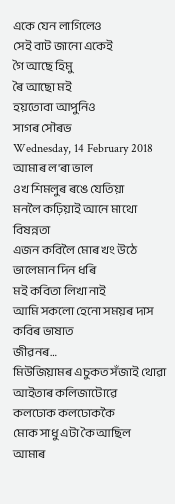একে যেন লাগিলেও
সেই বাট জানো একেই
গৈ আছে হিমু
ৰৈ আছো মই
হয়তোবা আপুনিও
সাগৰ সৌৰভ
Wednesday, 14 February 2018
আমাৰ ল'ৰা ভাল
ওখ শিমলুৰ ৰঙে যেতিয়া
মনলৈ কঢ়িয়াই আনে মাথো বিষন্নতা
এজন কবিলৈ মোৰ খং উঠে
ভালেমান দিন ধৰি
মই কবিতা লিখা নাই
আমি সকলো হেনো সময়ৰ দাস
কবিৰ ভাষাত
জীৱনৰ…
মিউজিয়ামৰ এচুকত সঁজাই থোৱা
আইতাৰ কলিজাটোৱে
কলঢোক কলঢোককৈ
মোক সাধু এটা কৈ আছিল
আমাৰ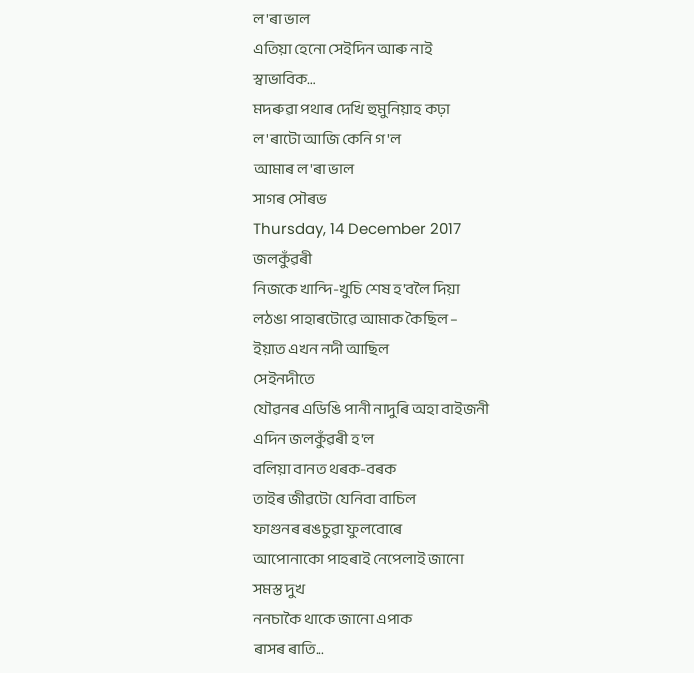ল'ৰা ভাল
এতিয়া হেনো সেইদিন আৰু নাই
স্বাভাবিক…
মদৰুৱা পথাৰ দেখি হুমুনিয়াহ কঢ়া
ল'ৰাটো আজি কেনি গ'ল
আমাৰ ল'ৰা ভাল
সাগৰ সৌৰভ
Thursday, 14 December 2017
জলকুঁৱৰী
নিজকে খান্দি-খুচি শেষ হ'বলৈ দিয়া
লঠঙা পাহাৰটোৱে আমাক কৈছিল –
ইয়াত এখন নদী আছিল
সেইনদীতে
যৌৱনৰ এডিঙি পানী নাদুৰি অহা বাইজনী
এদিন জলকুঁৱৰী হ'ল
বলিয়া বানত থৰক-বৰক
তাইৰ জীৱটো যেনিবা বাচিল
ফাগুনৰ ৰঙচুৱা ফুলবোৰে
আপোনাকো পাহৰাই নেপেলাই জানো
সমস্ত দুখ
ননচাকৈ থাকে জানো এপাক
ৰাসৰ ৰাতি...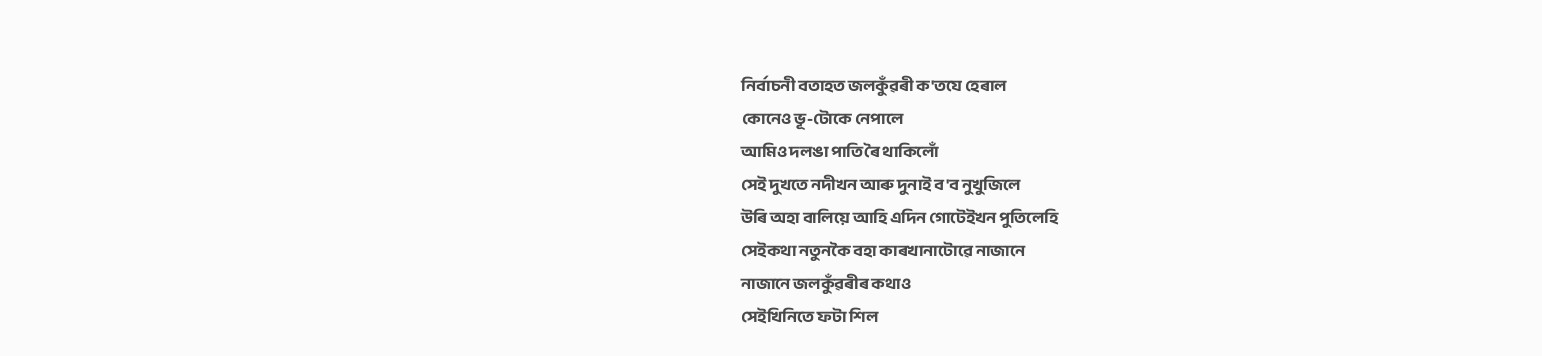নিৰ্বাচনী বতাহত জলকুঁৱৰী ক'তযে হেৰাল
কোনেও ভূ-টোকে নেপালে
আমিও দলঙা পাতি ৰৈ থাকিলোঁ
সেই দুখতে নদীখন আৰু দুনাই ব'ব নুখুজিলে
উৰি অহা বালিয়ে আহি এদিন গোটেইখন পুতিলেহি
সেইকথা নতুনকৈ বহা কাৰখানাটোৱে নাজানে
নাজানে জলকুঁৱৰীৰ কথাও
সেইখিনিতে ফটা শিল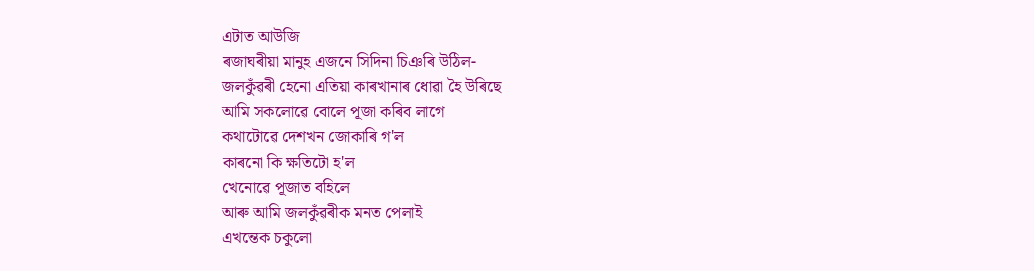এটাত আউজি
ৰজাঘৰীয়া মানুহ এজনে সিদিনা চিঞৰি উঠিল-
জলকুঁৱৰী হেনো এতিয়া কাৰখানাৰ ধোৱা হৈ উৰিছে
আমি সকলোৱে বোলে পূজা কৰিব লাগে
কথাটোৱে দেশখন জোকাৰি গ'ল
কাৰনো কি ক্ষতিটো হ'ল
খেনোৱে পূজাত বহিলে
আৰু আমি জলকুঁৱৰীক মনত পেলাই
এখন্তেক চকুলো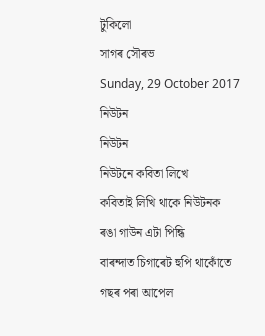টুকিলো
সাগৰ সৌৰভ
Sunday, 29 October 2017
নিউটন
নিউটন
নিউটনে কবিতা লিখে
কবিতাই লিখি থাকে নিউটনক
ৰঙা গাউন এটা পিন্ধি
বাৰন্দাত চিগাৰেট হুপি থাকোঁতে
গছৰ পৰা আপেল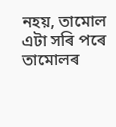নহয়, তামোল এটা সৰি পৰে
তামোলৰ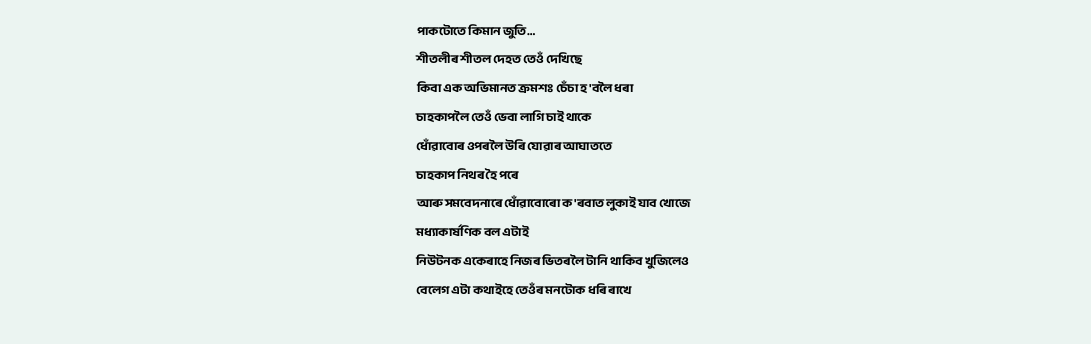পাকটোতে কিমান জুতি…
শীতলীৰ শীতল দেহত তেওঁ দেখিছে
কিবা এক অভিমানত ক্ৰমশঃ চেঁচা হ'বলৈ ধৰা
চাহকাপলৈ তেওঁ ভেবা লাগি চাই থাকে
ধোঁৱাবোৰ ওপৰলৈ উৰি যোৱাৰ আঘাততে
চাহকাপ নিথৰ হৈ পৰে
আৰু সমবেদনাৰে ধোঁৱাবোৰো ক'ৰবাত লুকাই যাব খোজে
মধ্যাকাৰ্ষণিক বল এটাই
নিউটনক একেৰাহে নিজৰ ভিতৰলৈ টানি থাকিব খুজিলেও
বেলেগ এটা কথাইহে তেওঁৰ মনটোক ধৰি ৰাখে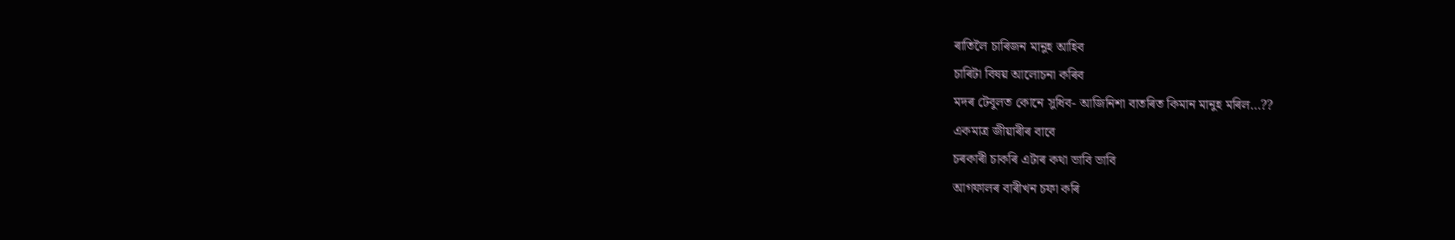ৰাতিলৈ চাৰিজন মানুহ আহিব
চাৰিটা বিষয় আলোচনা কৰিব
মদৰ টেবুলত কোনে সুধিব- আজিনিশা বাতৰিত কিমান মানুহ মৰিল…??
একমাত্ৰ জীয়াৰীৰ বাবে
চৰকাৰী চাকৰি এটাৰ কথা ভাবি ভাবি
আগফালৰ বাৰীখন চফা কৰি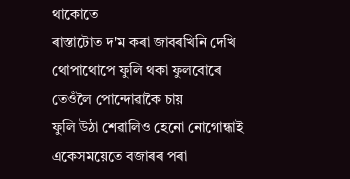থাকোতে
ৰাস্তাটোত দ'ম কৰা জাবৰখিনি দেখি
থোপাথোপে ফুলি থকা ফুলবোৰে
তেওঁলৈ পোন্দোৱাকৈ চায়
ফুলি উঠা শেৱালিও হেনো নোগোন্ধাই
একেসময়েতে বজাৰৰ পৰা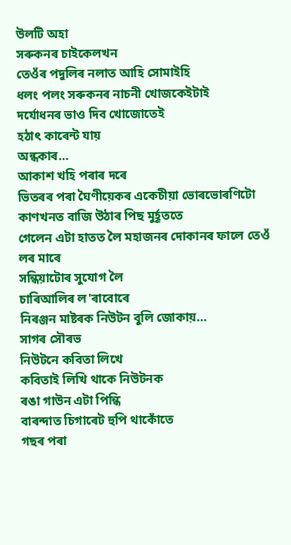উলটি অহা
সৰুকনৰ চাইকেলখন
তেওঁৰ পদুলিৰ নলাত আহি সোমাইহি
ধলং পলং সৰুকনৰ নাচনী খোজকেইটাই
দৰ্যোধনৰ ভাও দিব খোজোতেই
হঠাৎ কাৰেন্ট যায়
অন্ধকাৰ…
আকাশ খহি পৰাৰ দৰে
ভিতৰৰ পৰা ঘৈণীয়েকৰ একেচীয়া ভোৰভোৰণিটো
কাণখনত বাজি উঠাৰ পিছ মুৰ্হূততে
গেলেন এটা হাতত লৈ মহাজনৰ দোকানৰ ফালে তেওঁ লৰ মাৰে
সন্ধিয়াটোৰ সুযোগ লৈ
চাৰিআলিৰ ল'ৰাবোৰে
নিৰঞ্জন মাষ্টৰক নিউটন বুলি জোকায়…
সাগৰ সৌৰভ
নিউটনে কবিতা লিখে
কবিতাই লিখি থাকে নিউটনক
ৰঙা গাউন এটা পিন্ধি
বাৰন্দাত চিগাৰেট হুপি থাকোঁতে
গছৰ পৰা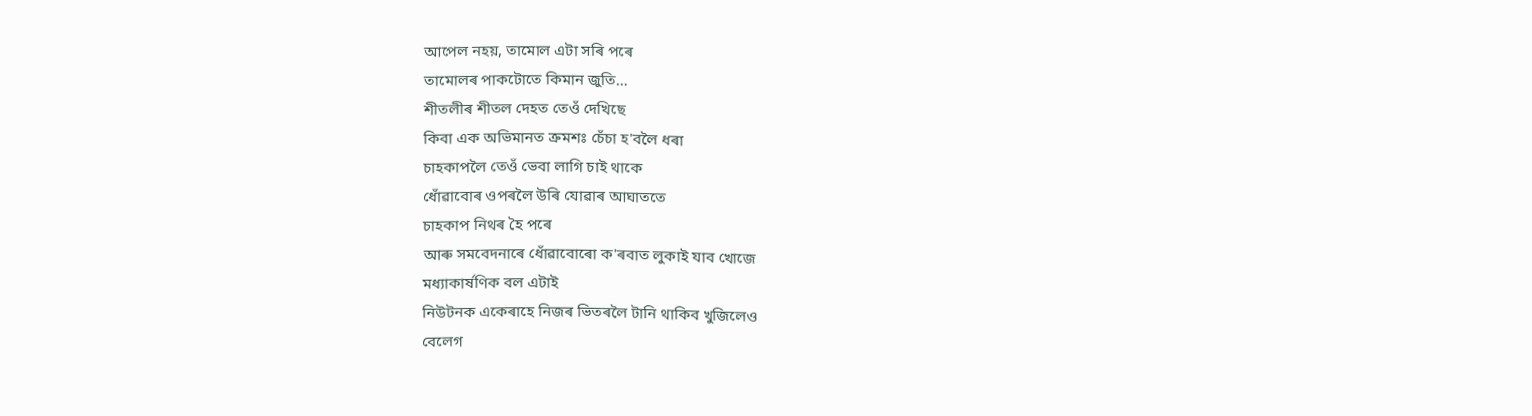আপেল নহয়, তামোল এটা সৰি পৰে
তামোলৰ পাকটোতে কিমান জুতি…
শীতলীৰ শীতল দেহত তেওঁ দেখিছে
কিবা এক অভিমানত ক্ৰমশঃ চেঁচা হ'বলৈ ধৰা
চাহকাপলৈ তেওঁ ভেবা লাগি চাই থাকে
ধোঁৱাবোৰ ওপৰলৈ উৰি যোৱাৰ আঘাততে
চাহকাপ নিথৰ হৈ পৰে
আৰু সমবেদনাৰে ধোঁৱাবোৰো ক'ৰবাত লুকাই যাব খোজে
মধ্যাকাৰ্ষণিক বল এটাই
নিউটনক একেৰাহে নিজৰ ভিতৰলৈ টানি থাকিব খুজিলেও
বেলেগ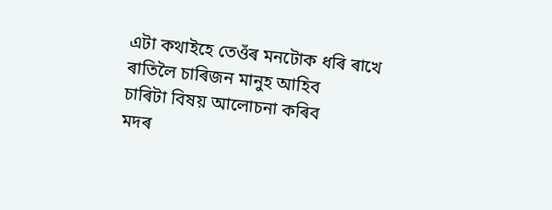এটা কথাইহে তেওঁৰ মনটোক ধৰি ৰাখে
ৰাতিলৈ চাৰিজন মানুহ আহিব
চাৰিটা বিষয় আলোচনা কৰিব
মদৰ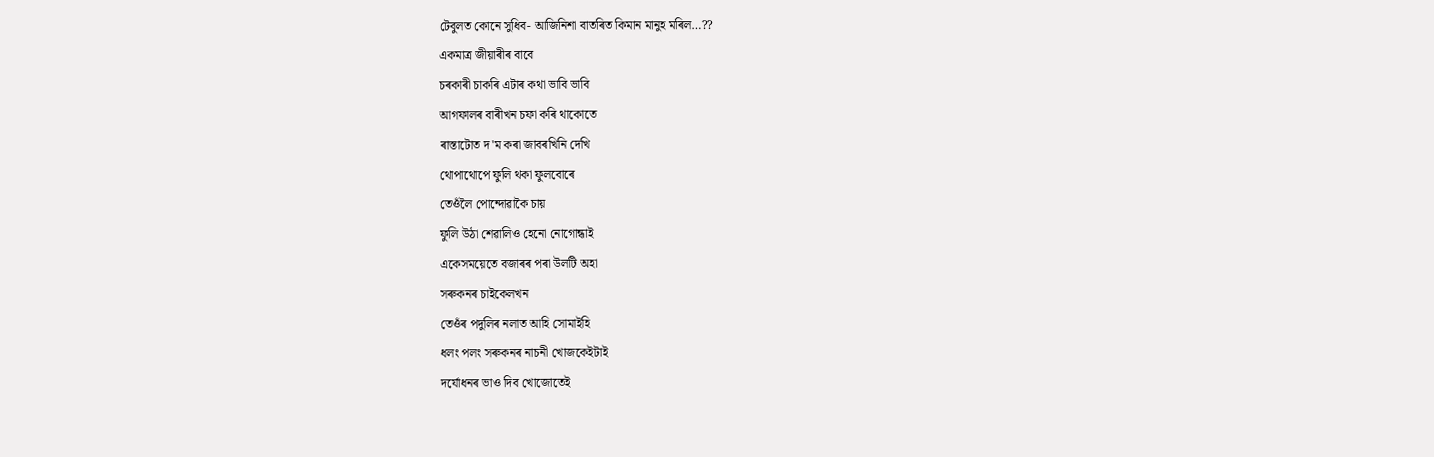টেবুলত কোনে সুধিব- আজিনিশা বাতৰিত কিমান মানুহ মৰিল…??
একমাত্ৰ জীয়াৰীৰ বাবে
চৰকাৰী চাকৰি এটাৰ কথা ভাবি ভাবি
আগফালৰ বাৰীখন চফা কৰি থাকোতে
ৰাস্তাটোত দ'ম কৰা জাবৰখিনি দেখি
থোপাথোপে ফুলি থকা ফুলবোৰে
তেওঁলৈ পোন্দোৱাকৈ চায়
ফুলি উঠা শেৱালিও হেনো নোগোন্ধাই
একেসময়েতে বজাৰৰ পৰা উলটি অহা
সৰুকনৰ চাইকেলখন
তেওঁৰ পদুলিৰ নলাত আহি সোমাইহি
ধলং পলং সৰুকনৰ নাচনী খোজকেইটাই
দৰ্যোধনৰ ভাও দিব খোজোতেই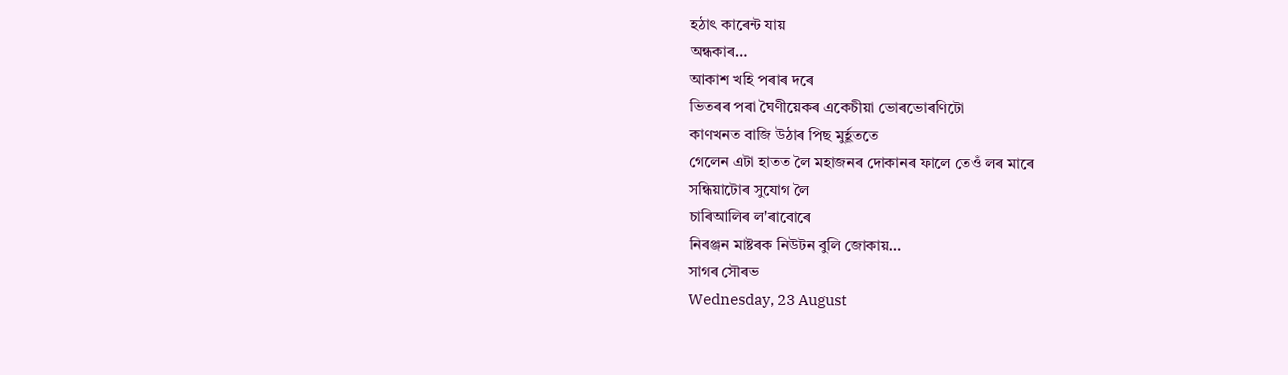হঠাৎ কাৰেন্ট যায়
অন্ধকাৰ…
আকাশ খহি পৰাৰ দৰে
ভিতৰৰ পৰা ঘৈণীয়েকৰ একেচীয়া ভোৰভোৰণিটো
কাণখনত বাজি উঠাৰ পিছ মুৰ্হূততে
গেলেন এটা হাতত লৈ মহাজনৰ দোকানৰ ফালে তেওঁ লৰ মাৰে
সন্ধিয়াটোৰ সুযোগ লৈ
চাৰিআলিৰ ল'ৰাবোৰে
নিৰঞ্জন মাষ্টৰক নিউটন বুলি জোকায়…
সাগৰ সৌৰভ
Wednesday, 23 August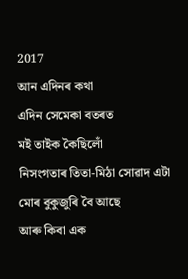2017
আন এদিনৰ কথা
এদিন সেমেকা বতৰত
মই তাইক কৈছিলোঁ
নিসংগতাৰ তিতা-মিঠা সোৱাদ এটা
মোৰ বুকুজুৰি বৈ আছে
আৰু কিবা এক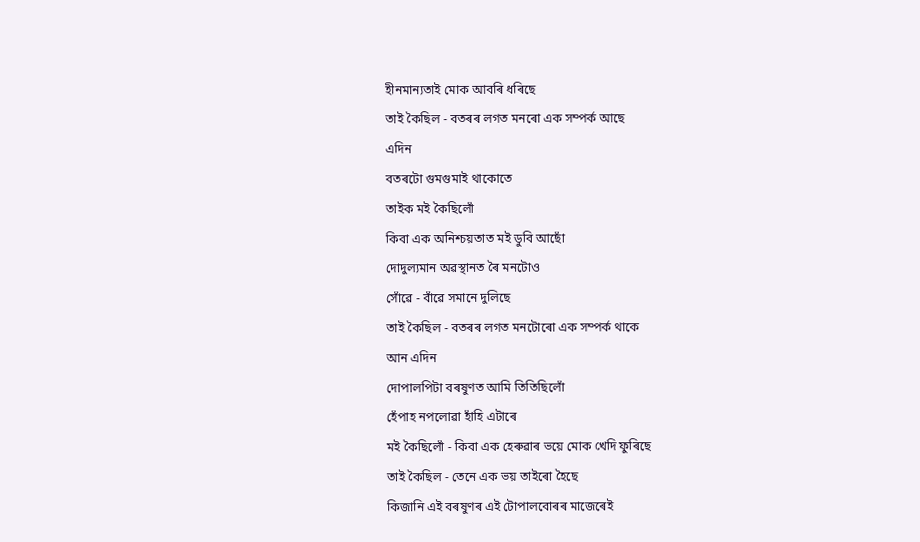হীনমান্যতাই মোক আবৰি ধৰিছে
তাই কৈছিল - বতৰৰ লগত মনৰো এক সম্পৰ্ক আছে
এদিন
বতৰটো গুমগুমাই থাকোতে
তাইক মই কৈছিলোঁ
কিবা এক অনিশ্চয়তাত মই ডুবি আছোঁ
দোদুল্যমান অৱস্থানত ৰৈ মনটোও
সোঁৱে - বাঁৱে সমানে দুলিছে
তাই কৈছিল - বতৰৰ লগত মনটোৰো এক সম্পৰ্ক থাকে
আন এদিন
দোপালপিটা বৰষুণত আমি তিতিছিলোঁ
হেঁপাহ নপলোৱা হাঁহি এটাৰে
মই কৈছিলোঁ - কিবা এক হেৰুৱাৰ ভয়ে মোক খেদি ফুৰিছে
তাই কৈছিল - তেনে এক ভয় তাইৰো হৈছে
কিজানি এই বৰষুণৰ এই টোপালবোৰৰ মাজেৰেই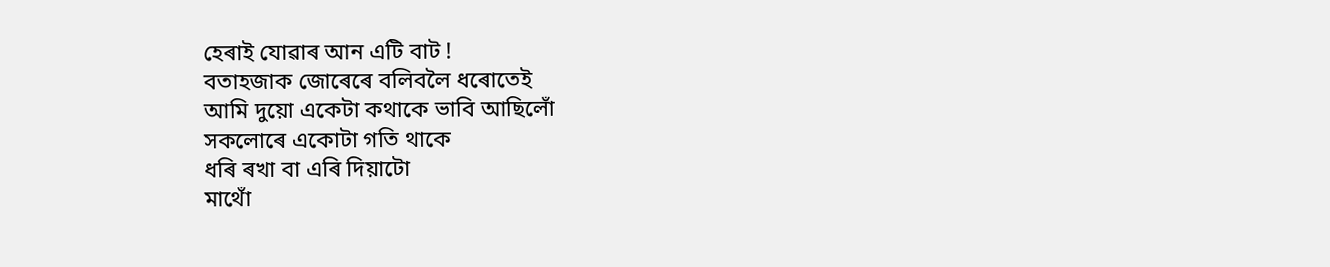হেৰাই যোৱাৰ আন এটি বাট !
বতাহজাক জোৰেৰে বলিবলৈ ধৰোতেই
আমি দুয়ো একেটা কথাকে ভাবি আছিলোঁ
সকলোৰে একোটা গতি থাকে
ধৰি ৰখা বা এৰি দিয়াটো
মাথোঁ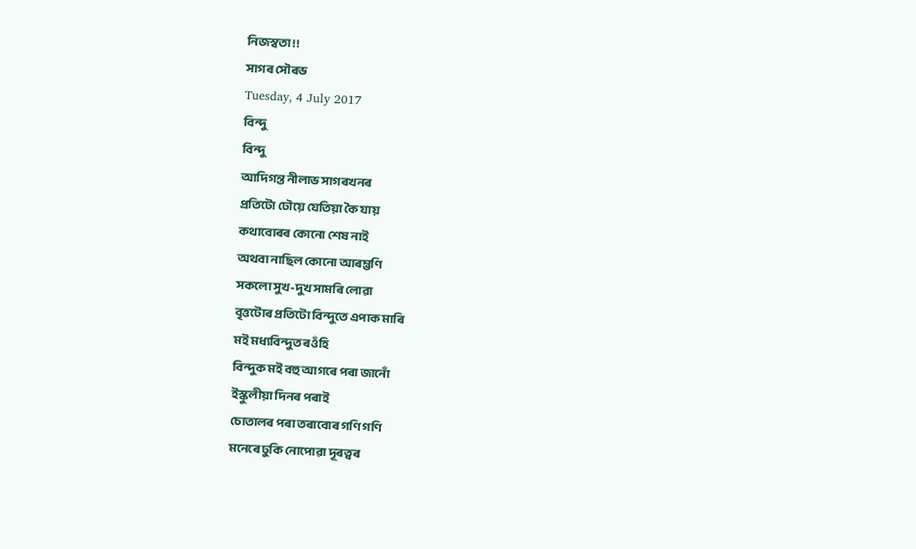নিজস্বতা !!
সাগৰ সৌৰভ
Tuesday, 4 July 2017
বিন্দু
বিন্দু
আদিগন্ত নীলাভ সাগৰখনৰ
প্ৰতিটো ঢৌয়ে যেতিয়া কৈ যায়
কথাবোৰৰ কোনো শেষ নাই
অথবা নাছিল কোনো আৰম্ভণি
সকলো সুখ-দুখ সামৰি লোৱা
বৃত্তটোৰ প্ৰতিটো বিন্দুতে এপাক মাৰি
মই মধ্যবিন্দুত ৰওঁহি
বিন্দুক মই বহু আগৰে পৰা জানোঁ
ইস্কুলীয়া দিনৰ পৰাই
চোতালৰ পৰা তৰাবোৰ গণি গণি
মনেৰে ঢুকি নোপোৱা দূৰত্বৰ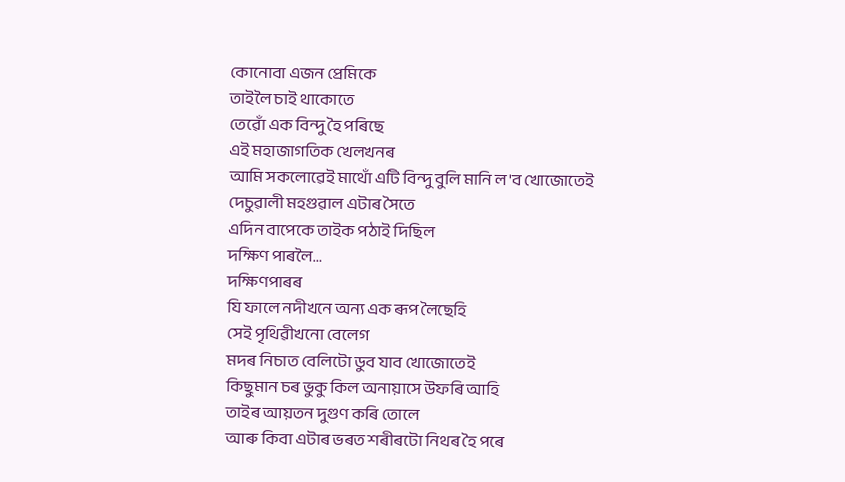কোনোবা এজন প্ৰেমিকে
তাইলৈ চাই থাকোতে
তেৱোঁ এক বিন্দু হৈ পৰিছে
এই মহাজাগতিক খেলখনৰ
আমি সকলোৱেই মাথোঁ এটি বিন্দু বুলি মানি ল'ব খোজোতেই
দেচুৱালী মহগুৱাল এটাৰ সৈতে
এদিন বাপেকে তাইক পঠাই দিছিল
দক্ষিণ পাৰলৈ…
দক্ষিণপাৰৰ
যি ফালে নদীখনে অন্য এক ৰূপ লৈছেহি
সেই পৃথিৱীখনো বেলেগ
মদৰ নিচাত বেলিটো ডুব যাব খোজোতেই
কিছুমান চৰ ভুকু কিল অনায়াসে উফৰি আহি
তাইৰ আয়তন দুগুণ কৰি তোলে
আৰু কিবা এটাৰ ভৰত শৰীৰটো নিথৰ হৈ পৰে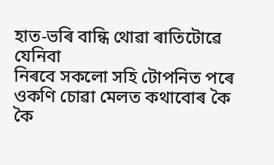হাত-ভৰি বান্ধি থোৱা ৰাতিটোৱে যেনিবা
নিৰবে সকলো সহি টোপনিত পৰে
ওকণি চোৱা মেলত কথাবোৰ কৈ কৈ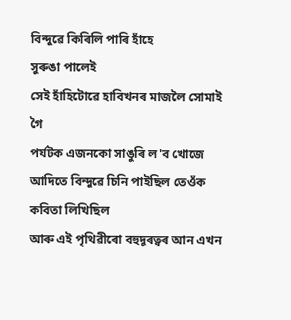বিন্দুৱে কিৰিলি পাৰি হাঁহে
সুৰুঙা পালেই
সেই হাঁহিটোৱে হাবিখনৰ মাজলৈ সোমাই গৈ
পৰ্যটক এজনকো সাঙুৰি ল'ব খোজে
আদিতে বিন্দুৱে চিনি পাইছিল তেওঁক
কবিতা লিখিছিল
আৰু এই পৃথিৱীৰো বহুদূৰত্বৰ আন এখন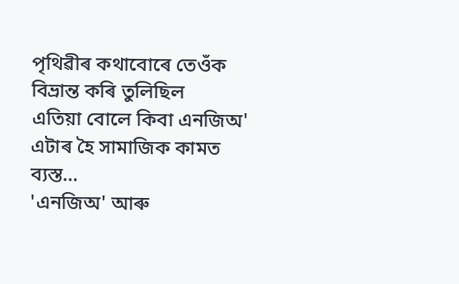পৃথিৱীৰ কথাবোৰে তেওঁক বিভ্ৰান্ত কৰি তুলিছিল
এতিয়া বোলে কিবা এনজিঅ' এটাৰ হৈ সামাজিক কামত ব্যস্ত…
'এনজিঅ' আৰু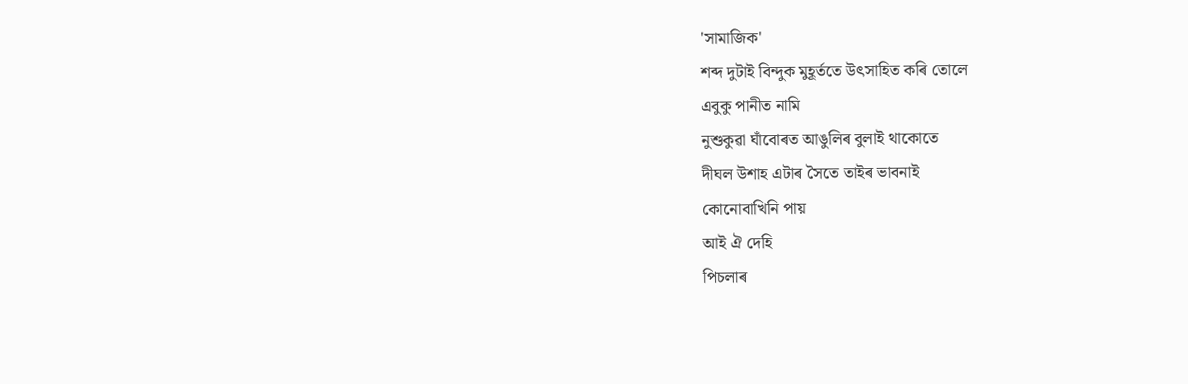'সামাজিক'
শব্দ দুটাই বিন্দুক মুহূৰ্ততে উৎসাহিত কৰি তোলে
এবুকু পানীত নামি
নুশুকুৱা ঘাঁবোৰত আঙুলিৰ বুলাই থাকোতে
দীঘল উশাহ এটাৰ সৈতে তাইৰ ভাবনাই
কোনোবাখিনি পায়
আই ঐ দেহি
পিচলাৰ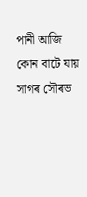পানী আজি কোন বাটে যায়
সাগৰ সৌৰভ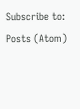Subscribe to:
Posts (Atom)